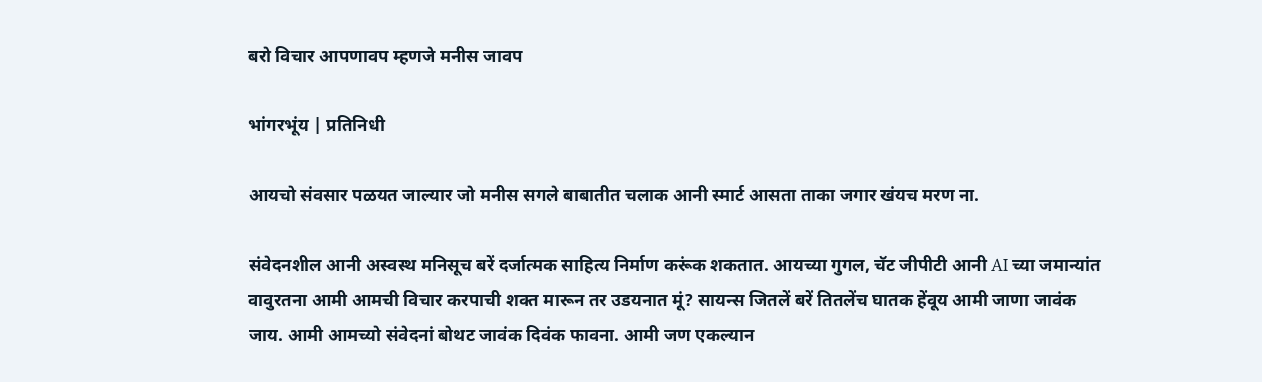बरो विचार आपणावप म्हणजे मनीस जावप

भांगरभूंय | प्रतिनिधी

आयचो संवसार पळयत जाल्यार जो मनीस सगले बाबातीत चलाक आनी स्मार्ट आसता ताका जगार खंयच मरण ना.

संवेदनशील आनी अस्वस्थ मनिसूच बरें दर्जात्मक साहित्य निर्माण करूंक शकतात. आयच्या गुगल, चॅट जीपीटी आनी AI च्या जमान्यांत वावुरतना आमी आमची विचार करपाची शक्त मारून तर उडयनात मूं? सायन्स जितलें बरें तितलेंच घातक हेंवूय आमी जाणा जावंक जाय. आमी आमच्यो संवेदनां बोथट जावंक दिवंक फावना. आमी जण एकल्यान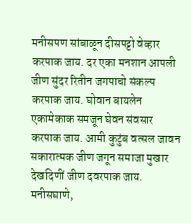मनीसपण सांबाळून दीसपट्टो वेव्हार करपाक जाय. दर एका मनशान आपली जीण सुंदर रितीन जगपाचो संकल्प करपाक जाय. घोवान बायलेन एकामेकाक समजून घेवन संवसार करपाक जाय. आमी कुटुंब वत्सल जावन सकारात्मक जीण जगून समाजा मुखार देखदिणीं जीण दवरपाक जाय. मनीसघाणे,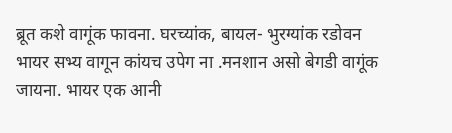ब्रूत कशे वागूंक फावना. घरच्यांक, बायल- भुरग्यांक रडोवन भायर सभ्य वागून कांयच उपेग ना .मनशान असो बेगडी वागूंक जायना. भायर एक आनी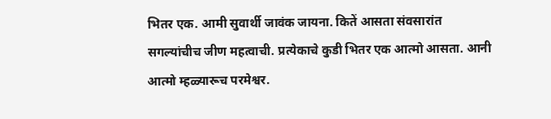भितर एक. आमी सुवार्थी जावंक जायना. कितें आसता संवसारांत सगल्यांचीच जीण महत्वाची. प्रत्येकाचे कुडी भितर एक आत्मो आसता. आनी आत्मो म्हळ्यारूच परमेश्वर.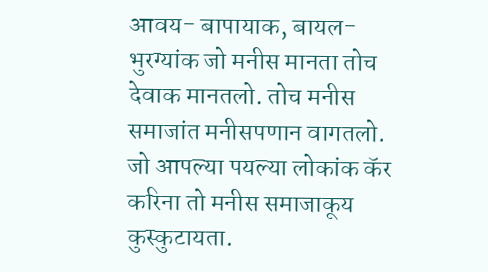आवय- बापायाक, बायल- भुरग्यांक जो मनीस मानता तोच देवाक मानतलो. तोच मनीस समाजांत मनीसपणान वागतलो. जो आपल्या पयल्या लोकांक कॅर करिना तो मनीस समाजाकूय कुस्कुटायता.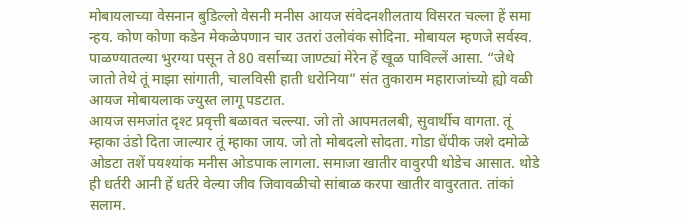मोबायलाच्या वेसनान बुडिल्लो वेसनी मनीस आयज संवेदनशीलताय विसरत चल्ला हें समा न्हय. कोण कोणा कडेन मेकळेपणान चार उतरां उलोवंक सोदिना. मोबायल म्हणजे सर्वस्व. पाळण्यातल्या भुरग्या पसून ते 80 वर्साच्या जाण्ट्यां मेरेन हें खूळ पाविल्लें आसा. “जेथे जातो तेथे तूं माझा सांगाती, चालविसी हाती धरोनिया” संत तुकाराम महाराजांच्यो ह्यो वळी आयज मोबायलाक ज्युस्त लागू पडटात.
आयज समजांत दृश्ट प्रवृत्ती बळावत चल्ल्या. जो तो आपमतलबी, सुवार्थीच वागता. तूं म्हाका उंडो दिता जाल्यार तूं म्हाका जाय. जो तो मोबदलो सोदता. गोडा धेंपीक जशे दमोळे ओडटा तशें पयश्यांक मनीस ओडपाक लागला. समाजा खातीर वावुरपी थोडेच आसात. थोडे ही धर्तरी आनी हें धर्तरे वेल्या जीव जिवावळीचो सांबाळ करपा खातीर वावुरतात. तांकां सलाम.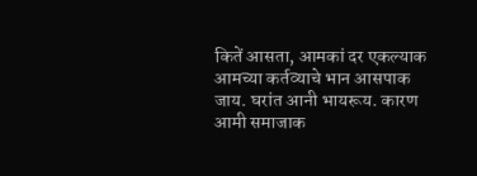कितें आसता, आमकां दर एकल्याक आमच्या कर्तव्याचे भान आसपाक जाय. घरांत आनी भायरूय. कारण आमी समाजाक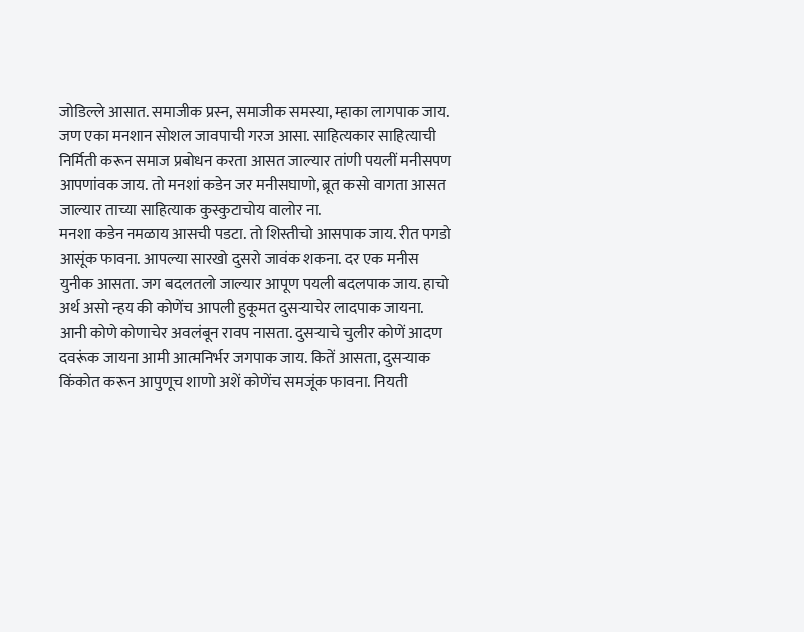जोडिल्ले आसात. समाजीक प्रस्न, समाजीक समस्या, म्हाका लागपाक जाय. जण एका मनशान सोशल जावपाची गरज आसा. साहित्यकार साहित्याची निर्मिती करून समाज प्रबोधन करता आसत जाल्यार तांणी पयलीं मनीसपण आपणांवक जाय. तो मनशां कडेन जर मनीसघाणो, ब्रूत कसो वागता आसत जाल्यार ताच्या साहित्याक कुस्कुटाचोय वालोर ना.
मनशा कडेन नमळाय आसची पडटा. तो शिस्तीचो आसपाक जाय. रीत पगडो आसूंक फावना. आपल्या सारखो दुसरो जावंक शकना. दर एक मनीस युनीक आसता. जग बदलतलो जाल्यार आपूण पयली बदलपाक जाय. हाचो अर्थ असो न्हय की कोणेंच आपली हुकूमत दुसऱ्याचेर लादपाक जायना. आनी कोणे कोणाचेर अवलंबून रावप नासता. दुसऱ्याचे चुलीर कोणें आदण दवरूंक जायना आमी आत्मनिर्भर जगपाक जाय. कितें आसता, दुसऱ्याक किंकोत करून आपुणूच शाणो अशें कोणेंच समजूंक फावना. नियती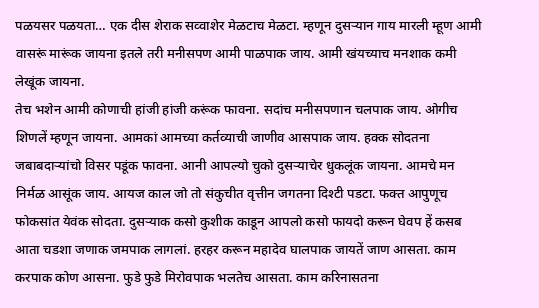पळयसर पळयता… एक दीस शेराक सव्वाशेर मेळटाच मेळटा. म्हणून दुसऱ्यान गाय मारली म्हूण आमी वासरूं मारूंक जायना इतले तरी मनीसपण आमी पाळपाक जाय. आमी खंयच्याच मनशाक कमी लेखूंक जायना.
तेच भशेन आमी कोणाची हांजी हांजी करूंक फावना. सदांच मनीसपणान चलपाक जाय. ओगीच शिणलें म्हणून जायना. आमकां आमच्या कर्तव्याची जाणीव आसपाक जाय. हक्क सोदतना जबाबदाऱ्यांचो विसर पडूंक फावना. आनी आपल्यो चुको दुसऱ्याचेर धुकलूंक जायना. आमचे मन निर्मळ आसूंक जाय. आयज काल जो तो संकुचीत वृत्तीन जगतना दिश्टी पडटा. फक्त आपुणूच फोकसांत येवंक सोदता. दुसऱ्याक कसो कुशीक काडून आपलो कसो फायदो करून घेवप हें कसब आता चडशा जणाक जमपाक लागलां. हरहर करून महादेव घालपाक जायतें जाण आसता. काम करपाक कोण आसना. फुडे फुडे मिरोवपाक भलतेच आसता. काम करिनासतना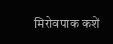मिरोवपाक कशें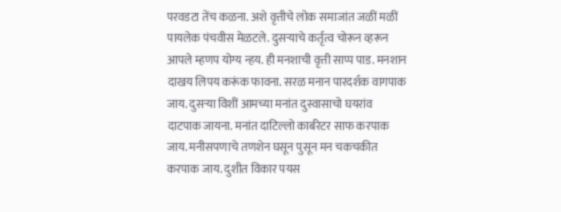परवडटा तेंच कळना. अशे वृत्तीचे लोक समाजांत जळीं मळीं पायलेक पंचवीस मेळटले. दुसऱ्याचे कर्तृत्व चोरून व्हरून आपले म्हणप योग्य न्हय. ही मनशाची वृत्ती साप्प पाड. मनशान दाखय लिपय करूंक फावना. सरळ मनान पारदर्शक वागपाक जाय. दुसऱ्या विशीं आमच्या मनांत दुस्वासाचो घयरांव दाटपाक जायना. मनांत दाटिल्लो कार्बरेटर साफ करपाक जाय. मनीसपणाचे तणशेन घसून पुसून मन चकचकीत करपाक जाय. दुशीत विकार पयस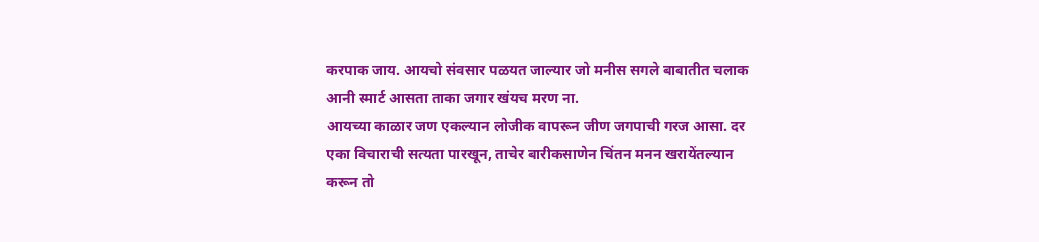करपाक जाय. आयचो संवसार पळयत जाल्यार जो मनीस सगले बाबातीत चलाक आनी स्मार्ट आसता ताका जगार खंयच मरण ना.
आयच्या काळार जण एकल्यान लोजीक वापरून जीण जगपाची गरज आसा. दर एका विचाराची सत्यता पारखून, ताचेर बारीकसाणेन चिंतन मनन खरायेंतल्यान करून तो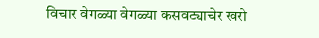विचार वेगळ्या वेगळ्या कसवट्याचेर खरो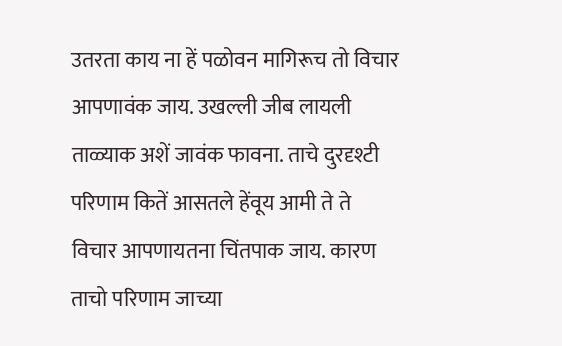उतरता काय ना हें पळोवन मागिरूच तो विचार आपणावंक जाय. उखल्ली जीब लायली ताळ्याक अशें जावंक फावना. ताचे दुरदृश्टी परिणाम कितें आसतले हेंवूय आमी ते ते विचार आपणायतना चिंतपाक जाय. कारण ताचो परिणाम जाच्या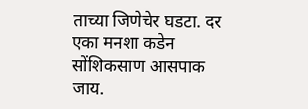ताच्या जिणेचेर घडटा. दर एका मनशा कडेन सोंशिकसाण आसपाक जाय.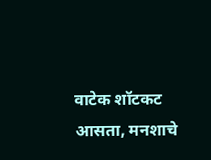वाटेक शॉटकट आसता, मनशाचे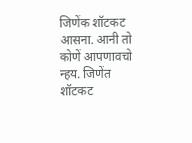जिणेंक शॉटकट आसना. आनी तो कोणें आपणावचो न्हय. जिणेंत शॉटकट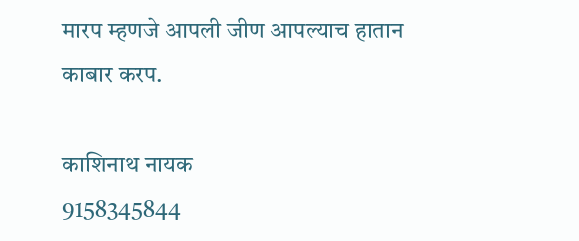मारप म्हणजे आपली जीण आपल्याच हातान काबार करप.

काशिनाथ नायक
9158345844